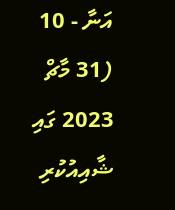އަނާ - 10
(31 މާޗް 2023 ގައި ޝާއިއުކުރި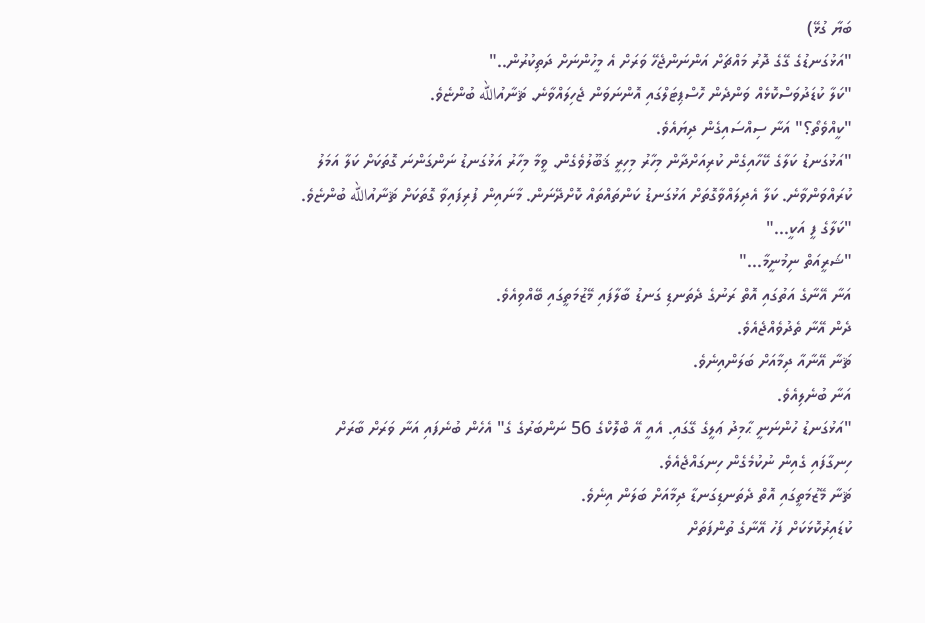ބަޔާ ގުޅޭ)
"އަޅުގަނޑުގެ ގޭގެ ދޮރު މައްޗަށް އަންނަންޖެހޭ ވަރަށް އެ މީހުންނަށް ދަތިކުރުން.."
"ކަލާ ކުޑަދުވަސްކޮޅެއް ވަންދެން ހޮސްޕިޓަލްގައި އޮންނަވަން ޖެހިލައްވާނެ. ޘަނާއުالله ބުންޏެވެ.
"ކީއްވެތޯ؟" އަނާ ސިއްސައިގެން ދިޔައެވެ.
"އަޅުގަނޑު ކަލާގެ ކޭހާއިގެން ކުރިއަށްދާން މިހާރު މިހިރީ ޤަބޫލުވެގެން. ވީމާ މިހާރު އަޅުގަނޑު ނަންގަންނަ ގޮތަކަށް ކަލާ އަމަލު ކުރައްވަންވާނެ. ކަލާ އެދިލައްވާގޮތަށް އަޅުގަނޑު ކަންތައްތައް ކޮށްދޭނަން. މާނައިން ފުރިފައިވާ ގޮތަކަށް ޘަނާއުالله ބުންޏެވެ.
"ކަލާގެ ފީ އަކީ..."
"ޝަރީއަތް ނިމުނީމާ..."
އަނާ އޭނާގެ އަތުގައި އޮތް ރަނުގެ ދެތަނޑި ގަނޑު ބާލާފައި މޭޒުމަތީގައި ބޭއްވިއެވެ.
ދެން އޭނާ ތެދުވެއްޖެއެވެ.
ޘަނާ އޭނާއާ ދިމާއަށް ބަލަންއިނެވެ.
އަނާ ބުނެލިއެވެ.
"އަޅުގަނޑު ހުންނަނީ ޙާމިދު ޢަލީގެ ގޭގައި. އެއީ އޭ ބްލޮކްގެ 56 ނަންބަރުގެ ގެ" އެހެން ބުނެފައި އަނާ ވަރަށް ބާރަށް ހިނގާފައި ގެއިން ނުކުމެގެން ހިނގައްޖެއެވެ.
ޘަނާ މޭޒުމަތީގައި އޮތް ދެތަނޑިގަނޑާ ދިމާއަށް ބަލަން އިނެވެ.
ކުޑައިރުކޮޅަކަށް ފަހު އޭނާގެ ތުންފަތަށް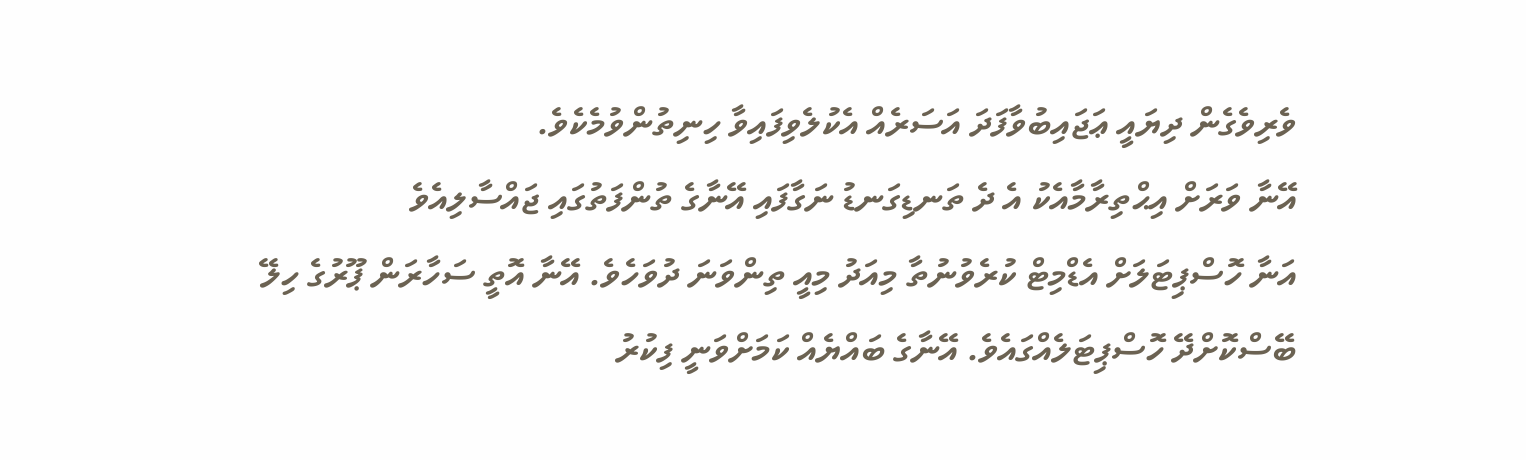ވެރިވެގެން ދިޔައީ ޢަޖައިބުވާފަދަ އަސަރެއް އެކުލެވިފައިވާ ހިނިތުންވުމެކެވެ.
އޭނާ ވަރަށް އިޙްތިރާމާއެކު އެ ދެ ތަނޑިގަނޑު ނަގާފައި އޭނާގެ ތުންފަތުގައި ޖައްސާލިއެވެ
އަނާ ހޮސްޕިޓަލަށް އެޑްމިޓް ކުރެވުނުތާ މިއަދު މިއީ ތިންވަނަ ދުވަހެވެ. އޭނާ އޮތީ ސަހާރަން ޕޫރުގެ ހިލޭ ބޭސްކޮށްދޭ ހޮސްޕިޓަލެއްގައެވެ. އޭނާގެ ބައްޔެއް ކަމަށްވަނީ ފިކުރު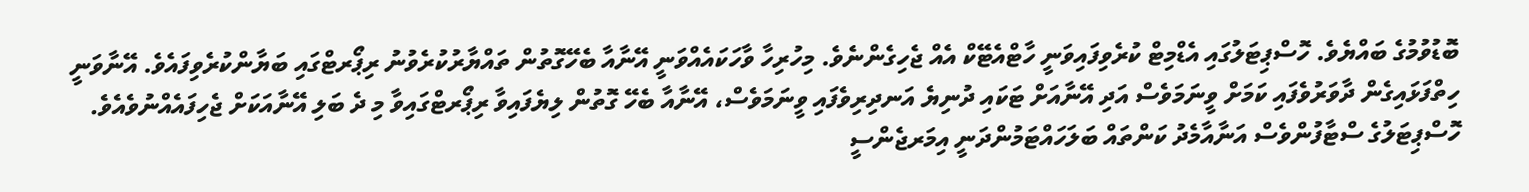ބޮޑުވުމުގެ ބައްޔެވެ. ހޮސްޕިޓަލުގައި އެޑްމިޓް ކުރެވިފައިވަނީ ހާޓްއެޓޭކް އެއް ޖެހިގެންނެވެ. މިހުރިހާ ވާހަކައެއްވަނީ އޭނާއާ ބެހޭގޮތުން ތައްޔާރުކުރެވުނު ރިޕޯރޓްގައި ބަޔާންކުރެވިފައެވެ. އޭނާވަނީ ހިތްފަޅައިގެން ދާވަރުވެފައި ކަމަށް ވީނަމަވެސް އަދި އޭނާއަށް ޓަކައި ދުނިޔެ އަނދިރިވެފައި ވީނަމަވެސް، އޭނާއާ ބެހޭ ގޮތުން ލިޔެފައިވާ ރިޕޯރޓްގައިވާ މި ދެ ބަލި އޭނާއަކަށް ޖެހިފައެއްނުވެއެވެ. ހޮސްޕިޓަލުގެ ސްޓާފުންވެސް އަނާއާމެދު ކަންތައް ބަލަހައްޓަމުންދަނީ އިމަރޖެންސީ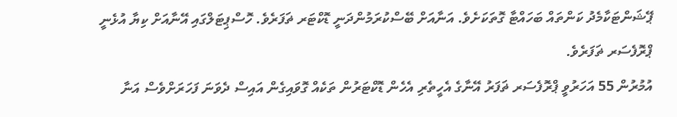ޕޭޝަންޓަކާމެދު ކަންތައް ބަހައްޓާ ގޮތަކަށެވެ. އަނާއަށް ބޭސްކުރަމުންދަނީ ޑޮކްޓަރ ޡަފަރެވެ. ހޮސްޕިޓަލްގައި އޭނާއަށް ކިޔާ އުޅެނީ ޕްރޮފެސަރ ޡަފަރެވެ.
އުމުރުން 55 އަހަރުވީ ޕްރޮފެސަރ ޡަފަރު އޭނާގެ އެހީތެރި އެހެން ޑޮކްޓަރުން ތަކެއް ގޮވައިގެން އައިސް ދެވަނަ ފަހަރަށްވެސް އަނާ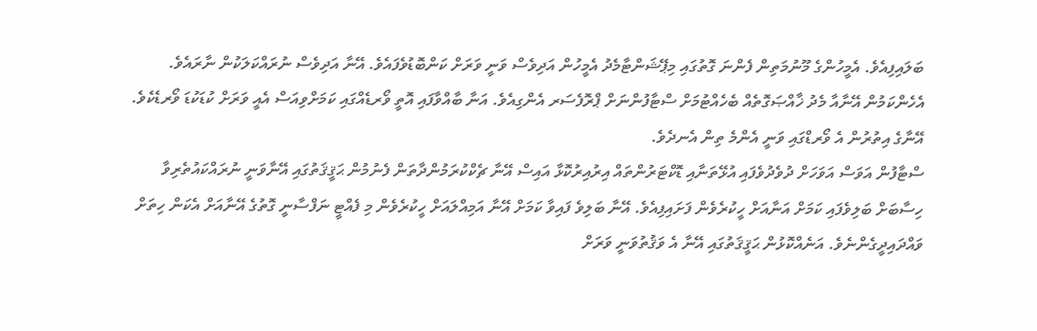ބަލައިފިއެވެ. އެމީހުންގެ މޫނުމަތިން ފެންނަ ގޮތުގައި މިޕޭޝަންޓާމެދު އެމީހުން އަދިވެސް ވަނީ ވަރަށް ކަންބޮޑުވެފައެވެ. އޭނާ އަދިވެސް ނުރައްކަލަކުން ނާރައެވެ. އެހެންކަމުން އޭނާއާ މެދު ޚާއްޞަގޮތެއް ބެހެއްޓުމަށް ސްޓާފުންނަށް ޕްރޮފެސަރ އެންގިއެވެ. އަނާ ބާއްވާފައި އޮތީ ވޯރޑެއްގައި ކަމަށްވިއަސް އެއީ ވަރަށް ކުޑަކުޑަ ވޯރޑެކެވެ. އޭނާގެ އިތުރުން އެ ވޯރޑްގައި ވަނީ އެންމެ ތިން އެނދެވެ.
ސްޓާފުން އަވަސް އަވަހަށް ދުވެދުވެފައި އުޅޭތަނާއި ޑޮކްޓަރުންތައް އިރުއިރުކޮޅާ އައިސް އޭނާ ޗެކްކުރަމުންދާތަން ފެނުމުން ޙަޤީޤަތުގައި އޭނާވަނީ ނުރައްކައުތެރިވާ ހިސާބަށް ބަލިވެފައި ކަމަށް އަނާއަށް ހީކުރެވެން ފަށައިފިއެވެ. އޭނާ ބަލިވެ ފައިވާ ކަމަށް އޭނާ އަމިއްލައަށް ހީކުރެވެން މި ފެއްޓީ ނަފްސާނީ ގޮތުގެ އޭނާއަށް އެކަން ހިތަށް ވައްދައިދީގެންނެވެ. އަނެއްކޮޅުން ޙަޤީޤަތުގައި އޭނާ އެ ވަޤުތުވަނީ ވަރަށް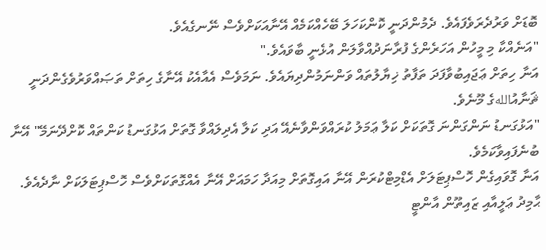ބޮޑަށް ވަރުދެރަވެފައެވެ. ދެމުންދަނީ ކޮންކަހަލަ ބޭހެއްކަމެއް އޭނާއަކަށްވެސް ނޭނގެއެވެ.
"އަނެއްކާ މި މީހުން އަހަރެންގެ ފުރާނަދުއްވާލަން އުޅެނީ ބާވައެވެ."
އަނާ ހިތަށް ޢަޖައިބުވާފަދަ ތަފާތު ޚިޔާލުތައް ވަންނަމުންދިޔައެވެ. ނަމަވެސް އެއާއެކު އޭނާގެ ހިތަށް ތަޞައްވަރުވެގެންދަނީ ޘަނާއުاللهގެ މޫނެވެ.
"އަޅުގަނޑު ނަންގަންނަ ގޮތަކަށް ކަލާ ޢަމަލު ކުރައްވަންވާނެއޭ އަދި ކަލާ އެދިލައްވާ ގޮތަށް އަޅުގަނޑު ކަންތައް ކޮށްދޭނަމޭ" އޭނާ ބުނެފައިވާކަމެވެ.
އަނާ ގޮވައިގެން ހޮސްޕިޓަލަށް އެޑްމިޓްކުރަން އޭނާ އައިގޮތަށް މިއަދާ ހަމައަށް އޭނާ އެއްގޮތަކަށްވެސް ހޮސްޕިޓަލަކަށް ނާދެއެވެ. ޙާމިދު ޢަލީއާއި ޒައިތޫން އާންޓީ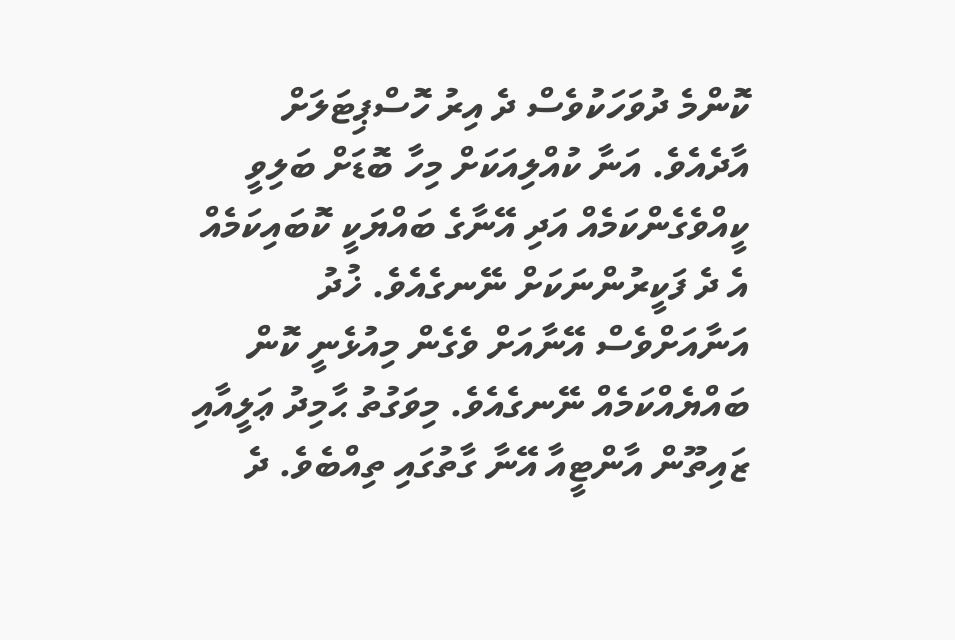ކޮންމެ ދުވަހަކުވެސް ދެ އިރު ހޮސްޕިޓަލަށް އާދެއެވެ. އަނާ ކުއްލިއަކަށް މިހާ ބޮޑަށް ބަލިވީ ކީއްވެގެންކަމެއް އަދި އޭނާގެ ބައްޔަކީ ކޮބައިކަމެއް އެ ދެ ފަކީރުންނަކަށް ނޭނގެއެވެ. ޚުދު އަނާއަށްވެސް އޭނާއަށް ވެގެން މިއުޅެނީ ކޮން ބައްޔެއްކަމެއް ނޭނގެއެވެ. މިވަގުތު ޙާމިދު ޢަލީއާއި ޒައިތޫން އާންޓީއާ އޭނާ ގާތުގައި ތިއްބެވެ. ދެ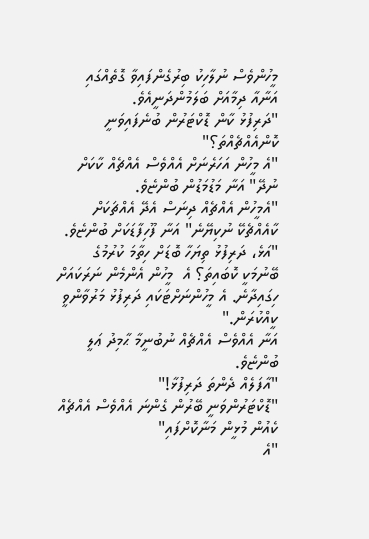މީހުންވެސް ނުލާހިކު ބިރުގެންފައިވާ ގޮތެއްގައި އަނާއާ ދިމާއަށް ބަލަމުންދަނީއެވެ.
"ދަރިފުޅު ކާން ޑޮކްޓަރުން ބުނެފައިވަނީ ކޮންއެއްޗެއްތަ؟"
"އެ މީހުން އަހަރެނަށް އެއްވެސް އެއްޗެއް ކާކަށް ނުދޭ" އަނާ މަޑުމަޑުން ބުންޏެވެ.
"އެމީހުން އެއްޗެއް ދިނަސް އެދޭ އެއްޗަކަށް ކާއެއްޗެކޭ ނުކިޔޭނެ" އަނާ ފޫހިފާޑަކަށް ބުންޏެވެ.
"އަޅެ، ދަރިފުޅު ތިޔަހާ ބޮޑަށް ހިތާމަ ކުރުމުގެ ބޭނުމަކީ ކޮބައިތަ؟ އެ  މީހުން އެންމެން ނަރަކައަށް ހިގައިދާނެ. އެ މީހުންނަށްޓަކައި ދަރިފުޅު މަރުވާންވީ ކީއްކުރަން."
އަނާ އެއްވެސް އެއްޗެއް ނުބުނީމާ ޙާމިދު ޢަލީ ބުންޏެވެ.
"އާފަލެއް ދެންތަ ދަރިފުޅާ!"
"ޑޮކްޓަރުންވަނީ ބޭރުން ގެންނަ އެއްވެސް އެއްޗެއް ކެއުން މުޅީން މަނާކޮށްފައި"
"އެ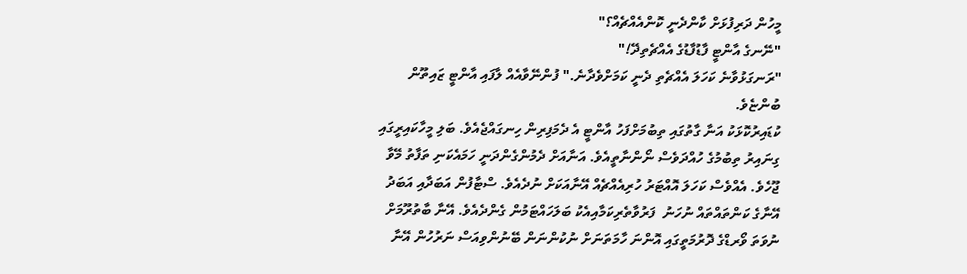މީހުން ދަރިފުޅަށް ކާންދެނީ ކޮންއެއްޗެއް؟"
"ނޭނގެ އާންޓީ ފާޑުފާޑުގެ އެއްޗެތިދޭ!"
"ރަނގަޅުވާނެ ކަހަލަ އެއްޗެތި ދެނީ ކަމަށްވެދާނެ." ފުންނޭވާއެއް ލާފައި އާންޓީ ޒައިތޫން ބުންޏެވެ.
ކުޑައިރުކޮޅަކު އަނާ ގާތުގައި ތިބުމަށްފަހު އާންޓީ އެ ދެމަފިރިން ހިނގައްޖެއެވެ. ބަލި މީހާކައިރީގައި ގިނައިރު ތިބުމުގެ ހުއްދަވެސް ނޯންނާތީއެވެ. އަނާއަށް ދެމުންގެންދަނީ ހަމައެކަނި ތަފާތު މޭވާ ޖޫހެވެ. އެއްވެސް ކަހަލަ އޮއްޓަރު ހުރިއެއްޗެއް އޭނާއަކަށް ނުދެއެވެ. ސްޓާފުން އަބަދާއި އަބަދު އޭނާގެ ކަންތައްތައް ނުހަނު  ފަރުވާތެރިކަމާއިއެކު ބަލަހައްޓަމުން ގެންދެއެވެ. އޭނާ ބާތުރޫމަށް ނުވަތަ ވޯރޑްގެ ދޮރުމަތީގައި އޮންނަ ހާމަތަނަށް ނުކުންނަން ބޭނުންވިއަސް ނަރުހުން އޭނާ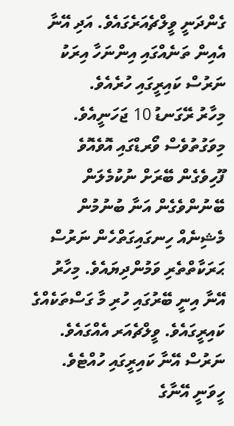ގެންދަނީ ވީލްޗެއަރެގައެވެ. އަދި އޭނާ އެއިން ތަނެއްގައި އިންނަހާ އިރަކު ނަރުސް ކައިރީގައި ހުރެއެވެ.
މިހާރު ރޭގަނޑު 10 ޖަހަނީއެވެ. މިވަގުތުވެސް ވޯރޑްގައި އޮވެއޮވެ ފޫހިވެގެން ބޭރަށް ނުކުމެލަން ބޭނުންވެގެން އަނާ ބުނުމުން މެޝިނެއް ހިނގައިގަތްހެން ނަރުސް ޙަރަކާތްތެރި ވަމުންދިޔައެވެ. މިހާރު އޭނާ އިނީ ބޭރުގައި ހުރި މާ ގަސްތަކެއްގެ ކައިރީގައެވެ. ވީލްޗެއަރ އެއްގައެވެ. ނަރުސް އޭނާ ކައިރީގައި ހުއްޓެވެ. ހީވަނީ އޭނާގެ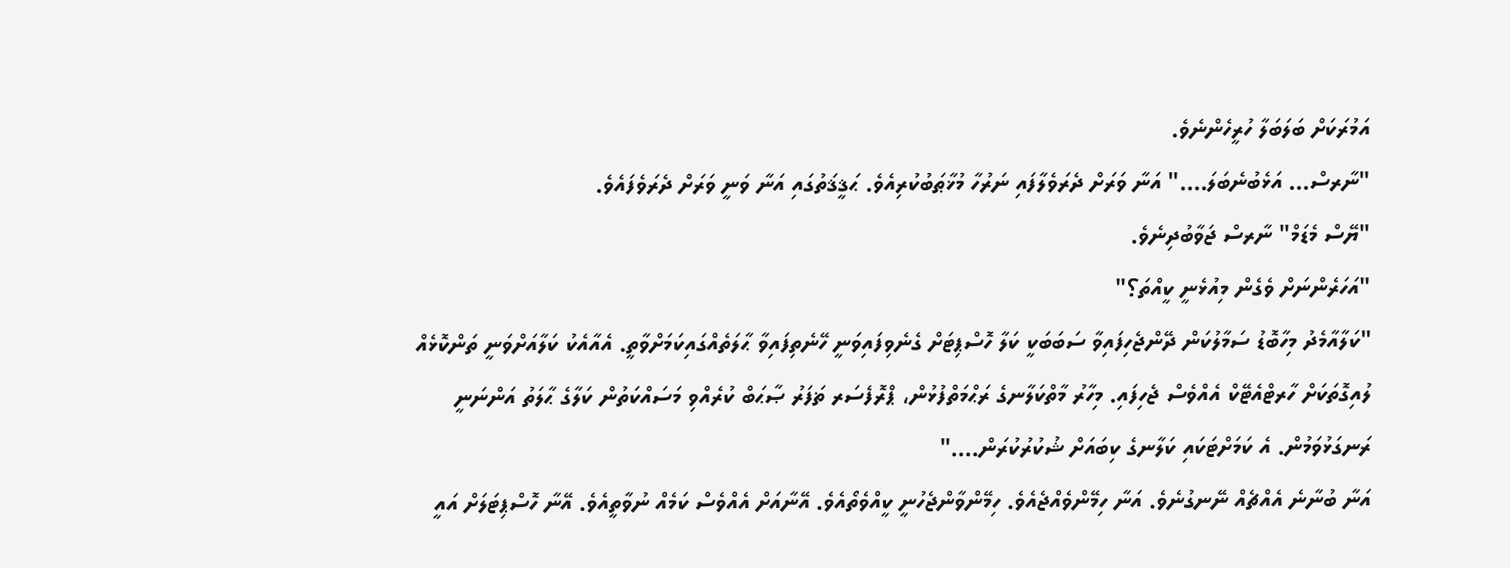އަމުރަކަށް ބަލަބަލާ ހުރީހެންނެވެ.
"ނާރސް... އަޅެބުނެބަލަ...." އަނާ ވަރަށް ދެރަވެލާފައި ނަރުހާ މުޚާޠަބުކުރިއެވެ. ޙަޤީޤަތުގައި އަނާ ވަނީ ވަރަށް ދެރަވެފައެވެ.
"ޔޭސް މެޑަމް" ނާރސް ޖަވާބުދިނެވެ.
"އަހަރެންނަށް ވެގެން މިއުޅެނީ ކީއްތަ؟"
"ކަލާއާމެދު މިހާބޮޑު ސަމާލުކަން ދޭންޖެހިފައިވާ ސަބަބަކީ ކަލާ ހޮސްޕިޓަށް ގެނެވިފައިވަނީ ހޭނެތިފައިވާ ޙާލަތެއްގައިކަމަށްވާތީ. އެއާއެކު ކަލާއަށްވަނީ ތަންކޮޅެއް ލުއިގޮތަކަށް ހާރޓްއެޓޭކް އެއްވެސް ޖެހިފައި. މިހާރު މާތްކަލާނގެ ރަޙްމަތްފުޅުން، ޕްރޮފެސަރ ޡަފަރު ޞާޙަބް ކުރެއްވި މަސައްކަތުން ކަލާގެ ޙާލަތު އަންނަނީ ރަނގަޅުވަމުން. އެ ކަމަށްޓަކައި ކަލާނގެ ކިބައަށް ޝުކުރުކުރަން...."
އަނާ ބުނާނެ އެއްޗެއް ނޭނގުނެވެ. އަނާ ހިމޭންވެއްޖެއެވެ. ހިމޭންވާންޖެހުނީ ކީއްވެތޯއެވެ. އޭނާއަށް އެއްވެސް ކަމެއް ނުވާތީއެވެ. އޭނާ ހޮސްޕިޓަލަށް އައީ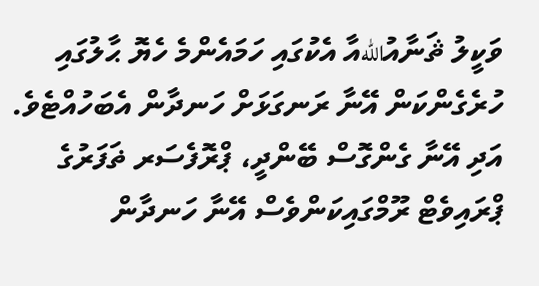ވަކީލު ޘަނާއުاللهއާ އެކުގައި ހަމައެންމެ ހެޔޮ ޙާލުގައި ހުރެގެންކަން އޭނާ ރަނގަޅަށް ހަނދާން އެބަހުއްޓެވެ. އަދި އޭނާ ގެންގޮސް ބޭންދީ، ޕްރޮފެސަރ ޡަފަރުގެ ޕްރައިވެޓް ރޫމްގައިކަންވެސް އޭނާ ހަނދާން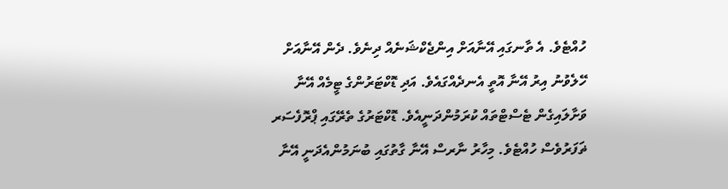ހުއްޓެވެ. އެ ތާނގައި އޭނާއަށް އިންޖެކްޝަނެއް ދިނެވެ. ދެން އޭނާއަށް ހޭލެވުނު އިރު އޭނާ އޮތީ އެނދެއްގައެވެ. އަދި ޑޮކްޓަރުންގެ ޓީމެއް އޭނާ ވަށާލައިގެން ޓެސްޓްތައް ކުރަމުންދަނީއެވެ. ޑޮކްޓަރުގެ ތެރޭގައި ޕްރޮފެސަރ ޡަފަރުވެސް ހުއްޓެވެ. މިހާރު ނާރސް އޭނާ ގާތުގައި ބުނަމުންއެދަނީ އޭނާ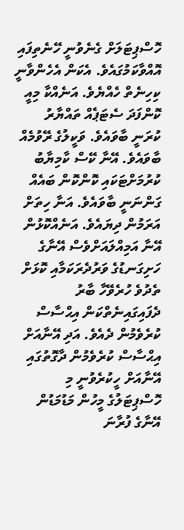ހޮސްޕިޓަލަށް ގެނެވުނީ ހޭނެތިފައި އޮއްވާކަމުގައެވެ. އެކަން އެހެންވާނީ ކިހިނެތް ހެއްޔެވެ. އަނެއްކާ މިއީ ކޮންފަދަ ސެޓަޕެއް ތައްޔާރު ކުރަނީ ބާވައެވެ. ވަކީލުގެ ރޭވުމެއް ބާވައެވެ. އޭނާ ކޭސް ކާމިޔާބު ކުރުމަށްޓަކައި ކޮންކޮން ބައެއް ގަންނަނީ ބާވައެވެ. އަނާ ހިތަށް އަރަމުން ދިޔައެވެ. އަނެއްކޮޅުން އޭނާ އަމިއްލައަށްވެސް އޭނާގެ ހަށިގަނޑުގެ ވަރުދެރަކަމާއި ކޮޅަށް ތެދުވެ ހުރެވޭހާ ބާރު ދެފައިގައިނެތްކަން އިޙްސާސް ކުރެވެމުން ދެއެވެ. އަދި އޭނާއަށް އިޙްސާސް ކުރެވެމުން ދާގޮތުގައި އޭނާއަށް ހީކުރެވުނީ މި ހޮސްޕިޓަލުގެ މީހުން މަޑުމަޑުން އޭނާގެ ފުރާނަ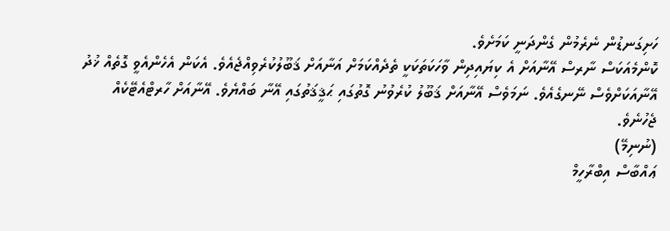ހަށިގަނޑުން ނެރެމުން ގެންދަނީ ކަމަށެވެ.
ކޮންމެއަކަސް ނާރސް އޭނާއަށް އެ ކިޔައިދިން ވާހަކަތަކަކީ ތެދެއްކަމަށް އަނާއަށް ޤަބޫލުކުރެވިއްޖެއެވެ. އެކަން އެހެންއެވީ ގޮތެއް ޚުދު އޭނާއަކަށްވެސް ނޭނގެއެވެ. ނަމަވެސް އޭނާއަށް ޤަބޫލު ކުރެވުނު ގޮތުގައި ޙަޤީޤަތުގައި އޭނާ ބައްޔެވެ. އޭނާއަށް ހާރޓްއެޓޭކެއް ޖެހުނެވެ.
(ނުނިމޭ)
ޢައްބާސް އިބްރާހީމް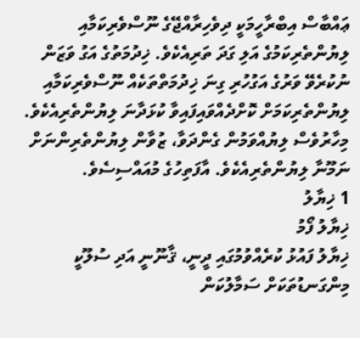ޢައްބާސް އިބްރާހީމަކީ ދިވެހިރާއްޖޭގެ ނޫސްވެރިކަމާއި ލިޔުންތެރިކަމުގެ އަލި ގަދަ ތަރިއެކެވެ. ޚިދުމަތުގެ އަގު ވަޒަން ނުކުރެވޭ ވަރުގެ އަގުހުރި ގިނަ ޚިދުމަތްތަކެއް ނޫސްވެރިކަމާއި ލިޔުންތެރިކަމަށް ކޮށްދެއްވައިފައިވާ ކުޅަދާނަ ލިޔުންތެރިއެކެވެ. މިހާރުވެސް ލިޔުއްވަމުން ގެންދަވާ، ޒުވާން ލިޔުންތެރިންނަށް ނަމޫނާ ލިޔުންތެރިއެކެވެ. އާފަތިހުގެ މުއައްސިސެވެ.
1 ޚިޔާލު
ޚިޔާލު ފޯމު
ޚިޔާލު ފައުޅު ކުރެއްވުމުގައި ދީނީ، ޤާނޫނީ އަދި ސުލޫކީ މިންގަނޑުތަކަށް ސަމާލުކަން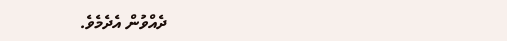ދެއްވުން އެދެމެވެ.